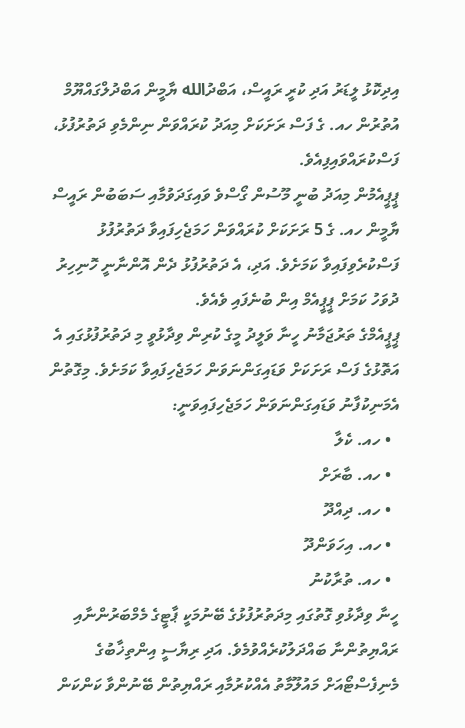އިދިކޮޅު ލީޑަރު އަދި ކުރީ ރައީސް، އަބްދުالله ޔާމީން އަބްދުލްގައްޔޫމް އުތުރުން ހއ. ގެ ފަސް ރަށަކަށް މިއަދު ކުރައްވަން ނިންމެވި ދަތުރުފުޅު، ފަސްކުރައްވައިފިއެވެ.
ޕީޕީއެމުން މިއަދު ބުނީ މޫސުން ގޯސްވެ ވައިގަދަވުމާއި ސަބަބުން ރައީސް ޔާމީން ހއ. ގެ 5 ރަށަކަށް ކުރައްވަން ހަމަޖެހިފައިވާ ދަތުރުފުޅު ފަސްކުރެވިފައިވާ ކަމަށެވެ. އަދި، އެ ދަތުރުފުޅު ދެން އޮންނާނީ ހޮނިހިރު ދުވަހު ކަމަށް ޕީޕީއެމް އިން ބުނެފައި ވެއެވެ.
ޕީޕީއެމްގެ ތަރުޖަމާނު ހީނާ ވަލީދު މީގެ ކުރިން ވިދާޅުވީ މި ދަތުރުފުޅުގައި އެ އަތޮޅުގެ ފަސް ރަށަކަށް ވަޑައިގަންނަވަން ހަމަޖެހިފައިވާ ކަމަށެވެ. މިގޮތުން އެމަނިކުފާނު ވަޑައިގަންނަވަން ހަމަޖެހިފައިވަނީ:
  • ހއ. ކެލާ
  • ހއ. ބާރަށް
  • ހއ. ދިއްދޫ
  • ހއ. އިހަވަންދޫ
  • ހއ. ތުރާކުނު
ހީނާ ވިދާޅުވި ގޮތުގައި މިދަތުރުފުޅުގެ ބޭނުމަކީ ޕާޓީގެ މެމްބަރުންނާއި ރައްޔިތުންނާ ބައްދަލުކުރެއްވުމެވެ. އަދި ރިޔާސީ އިންތިޚާބުގެ މެނިފެސްޓޯއަށް މައުލޫމާތު އެއްކުރުމާއި ރައްޔިތުން ބޭނުންވާ ކަންކަން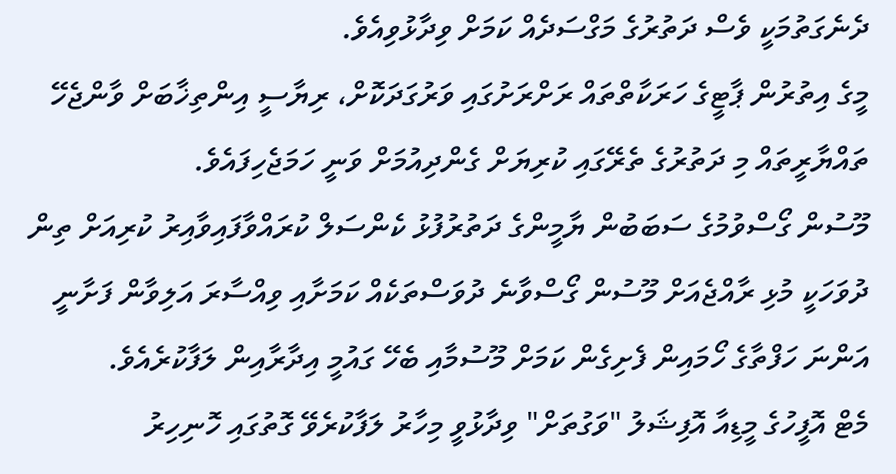ދެނެގަތުމަކީ ވެސް ދަތުރުގެ މަގްސަދެއް ކަމަށް ވިދާޅުވިއެވެ.
މީގެ އިތުރުން ޕާޓީގެ ހަރަކާތްތައް ރަށްރަށުގައި ވަރުގަދަކޮށް، ރިޔާސީ އިންތިޚާބަށް ވާންޖެހޭ ތައްޔާރީތައް މި ދަތުރުގެ ތެރޭގައި ކުރިޔަށް ގެންދިއުމަށް ވަނީ ހަމަޖެހިފައެވެ.
މޫސުން ގޯސްވުމުގެ ސަބަބުން ޔާމީންގެ ދަތުރުފުޅު ކެންސަލް ކުރައްވާފައިވާއިރު ކުރިއަށް ތިން ދުވަހަކީ މުޅި ރާއްޖެއަށް މޫސުން ގޯސްވާނެ ދުވަސްތަކެއް ކަމަށާއި ވިއްސާރަ އަލިވާން ފަށާނީ އަންނަ ހަފްތާގެ ހޯމައިން ފެށިގެން ކަމަށް މޫސުމާއި ބެހޭ ގައުމީ އިދާރާއިން ލަފާކުރެއެވެ.
މެޓް އޮފީހުގެ މީޑިއާ އޮފިޝަލު "ވަގުތަށް" ވިދާޅުވީ މިހާރު ލަފާކުރެވޭ ގޮތުގައި ހޮނިހިރު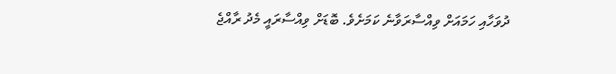ދުވަހާއި ހަމައަށް ވިއްސާރަވާނެ ކަމަށެވެ. ބޮޑަށް ވިއްސާރައީ މެދު ރާއްޖެ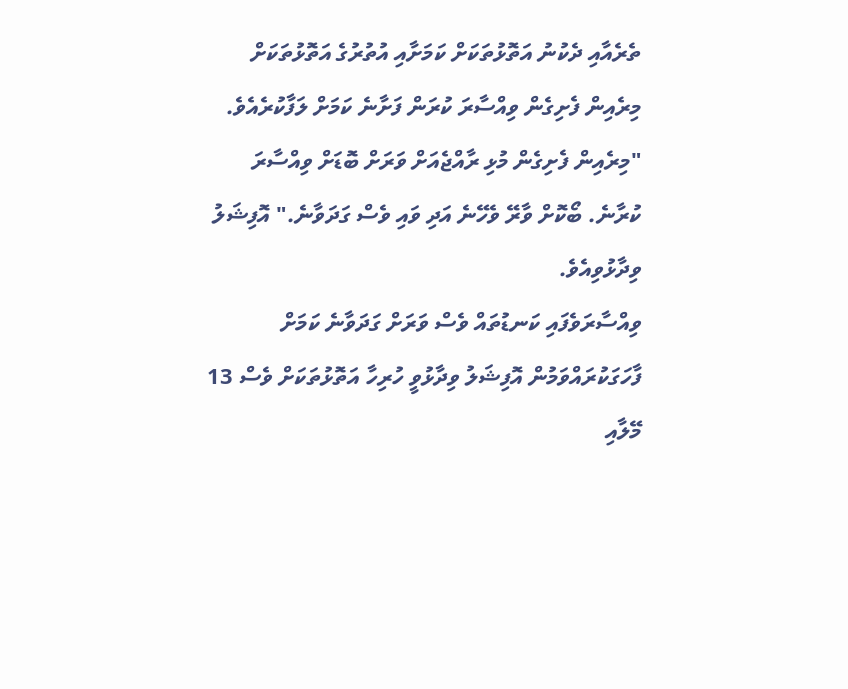ތެރެއާއި ދެކުނު އަތޮޅުތަކަށް ކަމަށާއި އުތުރުގެ އަތޮޅުތަކަށް މިރެއިން ފެށިގެން ވިއްސާރަ ކުރަން ފަށާނެ ކަމަށް ލަފާކުރެއެވެ.
"މިރެއިން ފެށިގެން މުޅި ރާއްޖެއަށް ވަރަށް ބޮޑަށް ވިއްސާރަ ކުރާނެ. ބޯކޮށް ވާރޭ ވެހޭނެ އަދި ވައި ވެސް ގަދަވާނެ." އޮފިޝަލު ވިދާޅުވިއެވެ.
ވިއްސާރަވެފައި ކަނޑުތައް ވެސް ވަރަށް ގަދަވާނެ ކަމަށް ފާހަގަކުރައްވަމުން އޮފިޝަލު ވިދާޅުވީ ހުރިހާ އަތޮޅުތަކަށް ވެސް 13 މޭލާއި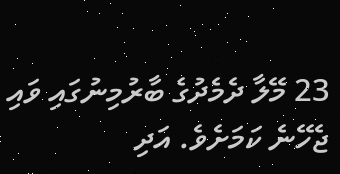23 މޭލާ ދެމެދުގެ ބާރުމިނުގައި ވައި ޖެހޭނެ ކަމަށެވެ. އަދި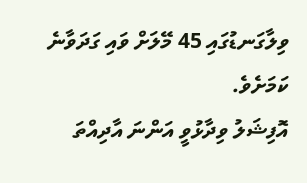ވިލާގަނޑުގައި 45 މޭލަށް ވައި ގަދަވާނެ ކަމަށެވެ.
އޮފިޝަލު ވިދާޅުވީ އަންނަ އާދިއްތަ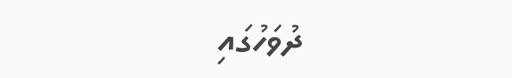ދުވަހުގައި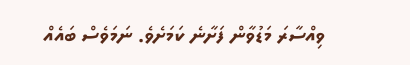ވިއްސާރަ މަޑުވާން ފަށާނެ ކަމަށެވެ. ނަމަވެސް ބައެއް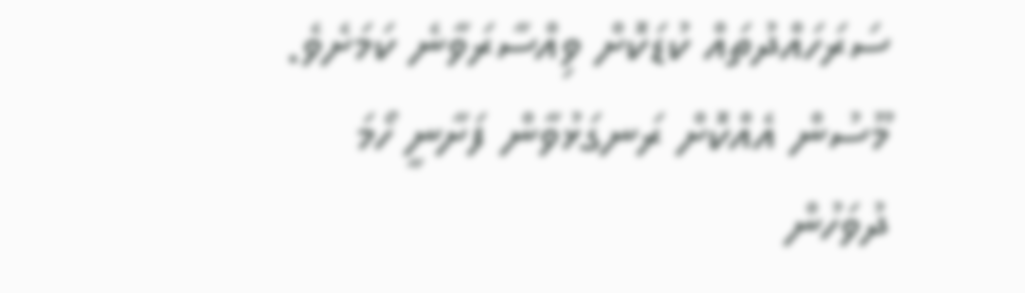ސަރަހައްދުތައް ކުޑަކޮށް ވިއްސާރަވާނެ ކަމަށެވެ. މޫސުން އެއްކޮށް ރަނގަޅުވާން ފަށާނީ ހޯމަ ދުވަހުން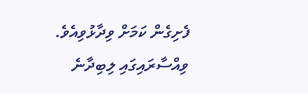ފެށިގެން ކަމަށް ވިދާޅުވިއެވެ.
ވިއްސާރައިގައި ލިބިދާނެ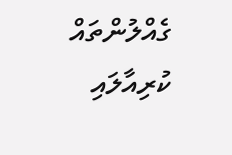ގެއްލުންތައް ކުރިއާލައި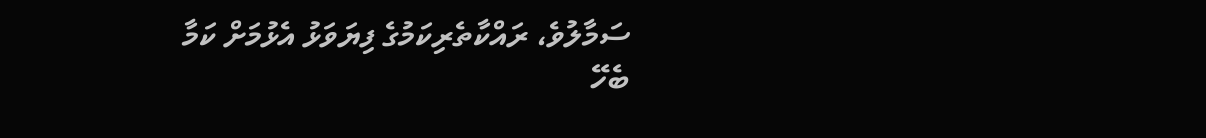ސަމާލުވެ، ރައްކާތެރިކަމުގެ ފިޔަވަޅު އެޅުމަށް ކަމާ ބެހޭ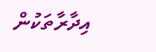އިދާރާތަކުން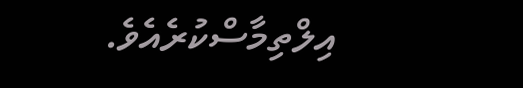އިލްތިމާސްކުރެއެވެ.